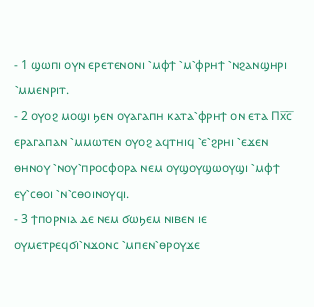- 1 ϣⲱⲡⲓ ⲟⲩⲛ ⲉⲣⲉⲧⲉⲛⲟⲛⲓ ⳿ⲙⲫϯ ⳿ⲙ⳿ⲫⲣⲏϯ ⳿ⲛϩⲁⲛϣⲏⲣⲓ ⳿ⲙⲙⲉⲛⲣⲓⲧ.
- 2 ⲟⲩⲟϩ ⲙⲟϣⲓ ϧⲉⲛ ⲟⲩⲁⲅⲁⲡⲏ ⲕⲁⲧⲁ⳿ⲫⲣⲏϯ ⲟⲛ ⲉⲧⲁ Ⲡⲭ̅ⲥ̅ ⲉⲣⲁⲅⲁⲡⲁⲛ ⳿ⲙⲙⲱⲧⲉⲛ ⲟⲩⲟϩ ⲁϥⲧⲏⲓϥ ⳿ⲉ⳿ϩⲣⲏⲓ ⳿ⲉϫⲉⲛ ⲑⲏⲛⲟⲩ ⳿ⲛⲟⲩ⳿ⲡⲣⲟⲥⲫⲟⲣⲁ ⲛⲉⲙ ⲟⲩϣⲟⲩϣⲱⲟⲩϣⲓ ⳿ⲙⲫϯ ⲉⲩ⳿ⲥⲑⲟⲓ ⳿ⲛ⳿ⲥⲑⲟⲓⲛⲟⲩϥⲓ.
- 3 ϯⲡⲟⲣⲛⲓⲁ ⲇⲉ ⲛⲉⲙ ϭⲱϧⲉⲙ ⲛⲓⲃⲉⲛ ⲓⲉ ⲟⲩⲙⲉⲧⲣⲉϥϭⲓ⳿ⲛϫⲟⲛⲥ ⳿ⲙⲡⲉⲛ⳿ⲑⲣⲟⲩϫⲉ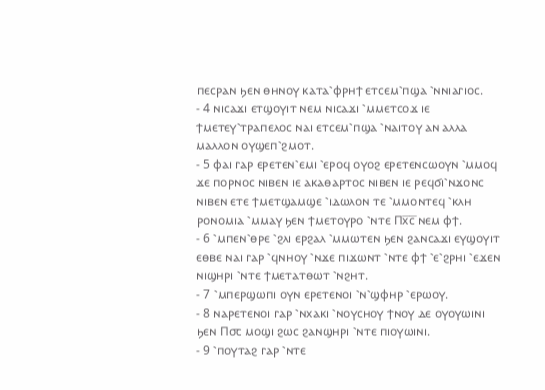ⲡⲉⲥⲣⲁⲛ ϧⲉⲛ ⲑⲏⲛⲟⲩ ⲕⲁⲧⲁ⳿ⲫⲣⲏϯ ⲉⲧⲥⲉⲙ⳿ⲡϣⲁ ⳿ⲛⲛⲓⲁⲅⲓⲟⲥ.
- 4 ⲛⲓⲥⲁϫⲓ ⲉⲧϣⲟⲩⲓⲧ ⲛⲉⲙ ⲛⲓⲥⲁϫⲓ ⳿ⲙⲙⲉⲧⲥⲟϫ ⲓⲉ ϯⲙⲉⲧⲉⲩ⳿ⲧⲣⲁⲡⲉⲗⲟⲥ ⲛⲁⲓ ⲉⲧⲥⲉⲙ⳿ⲡϣⲁ ⳿ⲛⲁⲓⲧⲟⲩ ⲁⲛ ⲁⲗⲗⲁ ⲙⲁⲗⲗⲟⲛ ⲟⲩϣⲉⲡ⳿ϩⲙⲟⲧ.
- 5 ⲫⲁⲓ ⲅⲁⲣ ⲉⲣⲉⲧⲉⲛ⳿ⲉⲙⲓ ⳿ⲉⲣⲟϥ ⲟⲩⲟϩ ⲉⲣⲉⲧⲉⲛⲥⲱⲟⲩⲛ ⳿ⲙⲙⲟϥ ϫⲉ ⲡⲟⲣⲛⲟⲥ ⲛⲓⲃⲉⲛ ⲓⲉ ⲁⲕⲁⲑⲁⲣⲧⲟⲥ ⲛⲓⲃⲉⲛ ⲓⲉ ⲣⲉϥϭⲓ⳿ⲛϫⲟⲛⲥ ⲛⲓⲃⲉⲛ ⲉⲧⲉ ϯⲙⲉⲧϣⲁⲙϣⲉ ⳿ⲓⲇⲱⲗⲟⲛ ⲧⲉ ⳿ⲙⲙⲟⲛⲧⲉϥ ⳿ⲕⲗⲏ ⲣⲟⲛⲟⲙⲓⲁ ⳿ⲙⲙⲁⲩ ϧⲉⲛ ϯⲙⲉⲧⲟⲩⲣⲟ ⳿ⲛⲧⲉ Ⲡⲭ̅ⲥ̅ ⲛⲉⲙ ⲫϯ.
- 6 ⳿ⲙⲡⲉⲛ⳿ⲑⲣⲉ ⳿ϩⲗⲓ ⲉⲣϩⲁⲗ ⳿ⲙⲙⲱⲧⲉⲛ ϧⲉⲛ ϩⲁⲛⲥⲁϫⲓ ⲉⲩϣⲟⲩⲓⲧ ⲉⲑⲃⲉ ⲛⲁⲓ ⲅⲁⲣ ⳿ϥⲛⲏⲟⲩ ⳿ⲛϫⲉ ⲡⲓϫⲱⲛⲧ ⳿ⲛⲧⲉ ⲫϯ ⳿ⲉ⳿ϩⲣⲏⲓ ⳿ⲉϫⲉⲛ ⲛⲓϣⲏⲣⲓ ⳿ⲛⲧⲉ ϯⲙⲉⲧⲁⲧⲑⲱⲧ ⳿ⲛϩⲏⲧ.
- 7 ⳿ⲙⲡⲉⲣϣⲱⲡⲓ ⲟⲩⲛ ⲉⲣⲉⲧⲉⲛⲟⲓ ⳿ⲛ⳿ϣⲫⲏⲣ ⳿ⲉⲣⲱⲟⲩ.
- 8 ⲛⲁⲣⲉⲧⲉⲛⲟⲓ ⲅⲁⲣ ⳿ⲛⲭⲁⲕⲓ ⳿ⲛⲟⲩⲥⲏⲟⲩ ϯⲛⲟⲩ ⲇⲉ ⲟⲩⲟⲩⲱⲓⲛⲓ ϧⲉⲛ Ⲡ⳪ ⲙⲟϣⲓ ϩⲱⲥ ϩⲁⲛϣⲏⲣⲓ ⳿ⲛⲧⲉ ⲡⲓⲟⲩⲱⲓⲛⲓ.
- 9 ⳿ⲡⲟⲩⲧⲁϩ ⲅⲁⲣ ⳿ⲛⲧⲉ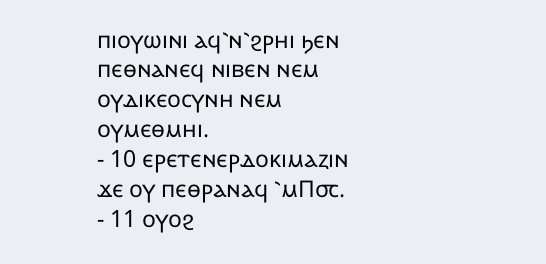ⲡⲓⲟⲩⲱⲓⲛⲓ ⲁϥ⳿ⲛ⳿ϩⲣⲏⲓ ϧⲉⲛ ⲡⲉⲑⲛⲁⲛⲉϥ ⲛⲓⲃⲉⲛ ⲛⲉⲙ ⲟⲩⲇⲓⲕⲉⲟⲥⲩⲛⲏ ⲛⲉⲙ ⲟⲩⲙⲉⲑⲙⲏⲓ.
- 10 ⲉⲣⲉⲧⲉⲛⲉⲣⲇⲟⲕⲓⲙⲁⲍⲓⲛ ϫⲉ ⲟⲩ ⲡⲉⲑⲣⲁⲛⲁϥ ⳿ⲙⲠ⳪.
- 11 ⲟⲩⲟϩ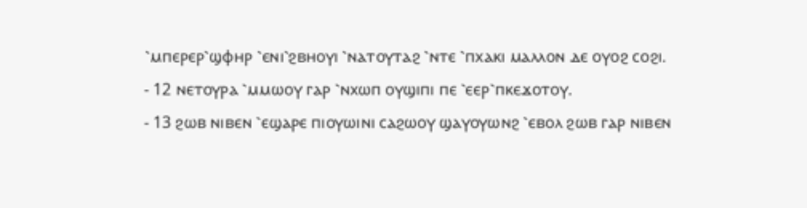⳿ⲙⲡⲉⲣⲉⲣ⳿ϣⲫⲏⲣ ⳿ⲉⲛⲓ⳿ϩⲃⲏⲟⲩⲓ ⳿ⲛⲁⲧⲟⲩⲧⲁϩ ⳿ⲛⲧⲉ ⳿ⲡⲭⲁⲕⲓ ⲙⲁⲗⲗⲟⲛ ⲇⲉ ⲟⲩⲟϩ ⲥⲟϩⲓ.
- 12 ⲛⲉⲧⲟⲩⲣⲁ ⳿ⲙⲙⲱⲟⲩ ⲅⲁⲣ ⳿ⲛⲭⲱⲡ ⲟⲩϣⲓⲡⲓ ⲡⲉ ⳿ⲉⲉⲣ⳿ⲡⲕⲉϫⲟⲧⲟⲩ.
- 13 ϩⲱⲃ ⲛⲓⲃⲉⲛ ⳿ⲉϣⲁⲣⲉ ⲡⲓⲟⲩⲱⲓⲛⲓ ⲥⲁϩⲱⲟⲩ ϣⲁⲩⲟⲩⲱⲛϩ ⳿ⲉⲃⲟⲗ ϩⲱⲃ ⲅⲁⲣ ⲛⲓⲃⲉⲛ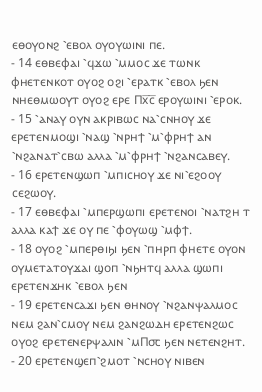ⲉⲑⲟⲩⲟⲛϩ ⳿ⲉⲃⲟⲗ ⲟⲩⲟⲩⲱⲓⲛⲓ ⲡⲉ.
- 14 ⲉⲑⲃⲉⲫⲁⲓ ⳿ϥϫⲱ ⳿ⲙⲙⲟⲥ ϫⲉ ⲧⲱⲛⲕ ⲫⲏⲉⲧⲉⲛⲕⲟⲧ ⲟⲩⲟϩ ⲟϩⲓ ⳿ⲉⲣⲁⲧⲕ ⳿ⲉⲃⲟⲗ ϧⲉⲛ ⲛⲏⲉⲑⲙⲱⲟⲩⲧ ⲟⲩⲟϩ ⲉⲣⲉ Ⲡⲭ̅ⲥ̅ ⲉⲣⲟⲩⲱⲓⲛⲓ ⳿ⲉⲣⲟⲕ.
- 15 ⳿ⲁⲛⲁⲩ ⲟⲩⲛ ⲁⲕⲣⲓⲃⲱⲥ ⲛⲁ⳿ⲥⲛⲏⲟⲩ ϫⲉ ⲉⲣⲉⲧⲉⲛⲙⲟϣⲓ ⳿ⲛⲁϣ ⳿ⲛⲣⲏϯ ⳿ⲙ⳿ⲫⲣⲏϯ ⲁⲛ ⳿ⲛϩⲁⲛⲁⲧ⳿ⲥⲃⲱ ⲁⲗⲗⲁ ⳿ⲙ⳿ⲫⲣⲏϯ ⳿ⲛϩⲁⲛⲥⲁⲃⲉⲩ.
- 16 ⲉⲣⲉⲧⲉⲛϣⲱⲡ ⳿ⲙⲡⲓⲥⲏⲟⲩ ϫⲉ ⲛⲓ⳿ⲉϩⲟⲟⲩ ⲥⲉϩⲱⲟⲩ.
- 17 ⲉⲑⲃⲉⲫⲁⲓ ⳿ⲙⲡⲉⲣϣⲱⲡⲓ ⲉⲣⲉⲧⲉⲛⲟⲓ ⳿ⲛⲁⲧϩⲏ ⲧ ⲁⲗⲗⲁ ⲕⲁϯ ϫⲉ ⲟⲩ ⲡⲉ ⳿ⲫⲟⲩⲱϣ ⳿ⲙⲫϯ.
- 18 ⲟⲩⲟϩ ⳿ⲙⲡⲉⲣⲑⲓϧⲓ ϧⲉⲛ ⳿ⲡⲏⲣⲡ ⲫⲏⲉⲧⲉ ⲟⲩⲟⲛ ⲟⲩⲙⲉⲧⲁⲧⲟⲩϫⲁⲓ ϣⲟⲡ ⳿ⲛϧⲏⲧϥ ⲁⲗⲗⲁ ϣⲱⲡⲓ ⲉⲣⲉⲧⲉⲛϫⲏⲕ ⳿ⲉⲃⲟⲗ ϧⲉⲛ
- 19 ⲉⲣⲉⲧⲉⲛⲥⲁϫⲓ ϧⲉⲛ ⲑⲏⲛⲟⲩ ⳿ⲛϩⲁⲛⲯⲁⲗⲙⲟⲥ ⲛⲉⲙ ϩⲁⲛ⳿ⲥⲙⲟⲩ ⲛⲉⲙ ϩⲁⲛϩⲱⲇⲏ ⲉⲣⲉⲧⲉⲛϩⲱⲥ ⲟⲩⲟϩ ⲉⲣⲉⲧⲉⲛⲉⲣⲯⲁⲗⲓⲛ ⳿ⲙⲠ⳪ ϧⲉⲛ ⲛⲉⲧⲉⲛϩⲏⲧ.
- 20 ⲉⲣⲉⲧⲉⲛϣⲉⲡ⳿ϩⲙⲟⲧ ⳿ⲛⲥⲏⲟⲩ ⲛⲓⲃⲉⲛ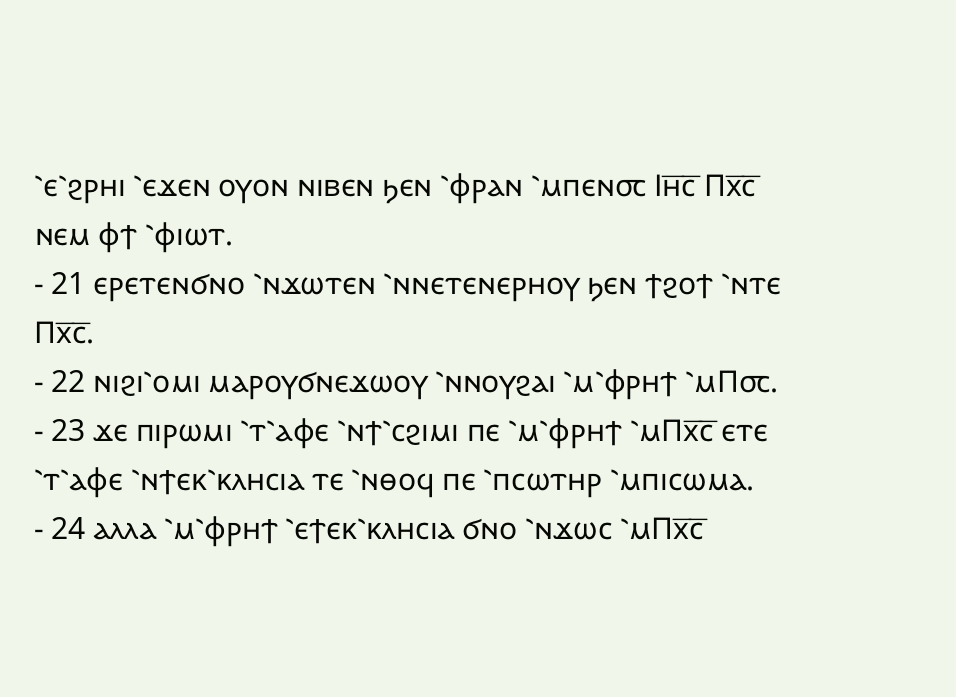⳿ⲉ⳿ϩⲣⲏⲓ ⳿ⲉϫⲉⲛ ⲟⲩⲟⲛ ⲛⲓⲃⲉⲛ ϧⲉⲛ ⳿ⲫⲣⲁⲛ ⳿ⲙⲡⲉⲛ⳪ Ⲓⲏ̅ⲥ̅ Ⲡⲭ̅ⲥ̅ ⲛⲉⲙ ⲫϯ ⳿ⲫⲓⲱⲧ.
- 21 ⲉⲣⲉⲧⲉⲛϭⲛⲟ ⳿ⲛϫⲱⲧⲉⲛ ⳿ⲛⲛⲉⲧⲉⲛⲉⲣⲏⲟⲩ ϧⲉⲛ ϯϩⲟϯ ⳿ⲛⲧⲉ Ⲡⲭ̅ⲥ̅.
- 22 ⲛⲓϩⲓ⳿ⲟⲙⲓ ⲙⲁⲣⲟⲩϭⲛⲉϫⲱⲟⲩ ⳿ⲛⲛⲟⲩϩⲁⲓ ⳿ⲙ⳿ⲫⲣⲏϯ ⳿ⲙⲠ⳪.
- 23 ϫⲉ ⲡⲓⲣⲱⲙⲓ ⳿ⲧ⳿ⲁⲫⲉ ⳿ⲛϯ⳿ⲥϩⲓⲙⲓ ⲡⲉ ⳿ⲙ⳿ⲫⲣⲏϯ ⳿ⲙⲠⲭ̅ⲥ̅ ⲉⲧⲉ ⳿ⲧ⳿ⲁⲫⲉ ⳿ⲛϯⲉⲕ⳿ⲕⲗⲏⲥⲓⲁ ⲧⲉ ⳿ⲛⲑⲟϥ ⲡⲉ ⳿ⲡⲥⲱⲧⲏⲣ ⳿ⲙⲡⲓⲥⲱⲙⲁ.
- 24 ⲁⲗⲗⲁ ⳿ⲙ⳿ⲫⲣⲏϯ ⳿ⲉϯⲉⲕ⳿ⲕⲗⲏⲥⲓⲁ ϭⲛⲟ ⳿ⲛϫⲱⲥ ⳿ⲙⲠⲭ̅ⲥ̅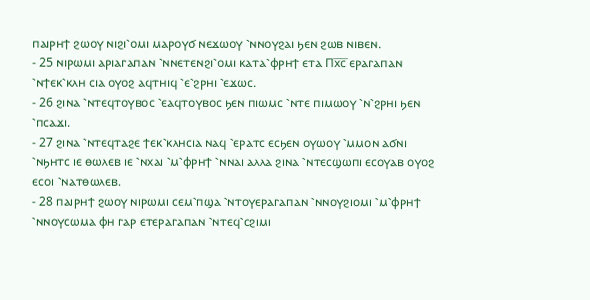ⲡⲁⲓⲣⲏϯ ϩⲱⲟⲩ ⲛⲓϩⲓ⳿ⲟⲙⲓ ⲙⲁⲣⲟⲩϭ ⲛⲉϫⲱⲟⲩ ⳿ⲛⲛⲟⲩϩⲁⲓ ϧⲉⲛ ϩⲱⲃ ⲛⲓⲃⲉⲛ.
- 25 ⲛⲓⲣⲱⲙⲓ ⲁⲣⲓⲁⲅⲁⲡⲁⲛ ⳿ⲛⲛⲉⲧⲉⲛϩⲓ⳿ⲟⲙⲓ ⲕⲁⲧⲁ⳿ⲫⲣⲏϯ ⲉⲧⲁ Ⲡⲭ̅ⲥ̅ ⲉⲣⲁⲅⲁⲡⲁⲛ ⳿ⲛϯⲉⲕ⳿ⲕⲗⲏ ⲥⲓⲁ ⲟⲩⲟϩ ⲁϥⲧⲏⲓϥ ⳿ⲉ⳿ϩⲣⲏⲓ ⳿ⲉϫⲱⲥ.
- 26 ϩⲓⲛⲁ ⳿ⲛⲧⲉϥⲧⲟⲩⲃⲟⲥ ⳿ⲉⲁϥⲧⲟⲩⲃⲟⲥ ϧⲉⲛ ⲡⲓⲱⲙⲥ ⳿ⲛⲧⲉ ⲡⲓⲙⲱⲟⲩ ⳿ⲛ⳿ϩⲣⲏⲓ ϧⲉⲛ ⳿ⲡⲥⲁϫⲓ.
- 27 ϩⲓⲛⲁ ⳿ⲛⲧⲉϥⲧⲁϩⲉ ϯⲉⲕ⳿ⲕⲗⲏⲥⲓⲁ ⲛⲁϥ ⳿ⲉⲣⲁⲧⲥ ⲉⲥϧⲉⲛ ⲟⲩⲱⲟⲩ ⳿ⲙⲙⲟⲛ ⲁϭⲛⲓ ⳿ⲛϧⲏⲧⲥ ⲓⲉ ⲑⲱⲗⲉⲃ ⲓⲉ ⳿ⲛⲭⲁⲓ ⳿ⲙ⳿ⲫⲣⲏϯ ⳿ⲛⲛⲁⲓ ⲁⲗⲗⲁ ϩⲓⲛⲁ ⳿ⲛⲧⲉⲥϣⲱⲡⲓ ⲉⲥⲟⲩⲁⲃ ⲟⲩⲟϩ ⲉⲥⲟⲓ ⳿ⲛⲁⲧⲑⲱⲗⲉⲃ.
- 28 ⲡⲁⲓⲣⲏϯ ϩⲱⲟⲩ ⲛⲓⲣⲱⲙⲓ ⲥⲉⲙ⳿ⲡϣⲁ ⳿ⲛⲧⲟⲩⲉⲣⲁⲅⲁⲡⲁⲛ ⳿ⲛⲛⲟⲩϩⲓⲟⲙⲓ ⳿ⲙ⳿ⲫⲣⲏϯ ⳿ⲛⲛⲟⲩⲥⲱⲙⲁ ⲫⲏ ⲅⲁⲣ ⲉⲧⲉⲣⲁⲅⲁⲡⲁⲛ ⳿ⲛⲧⲉϥ⳿ⲥϩⲓⲙⲓ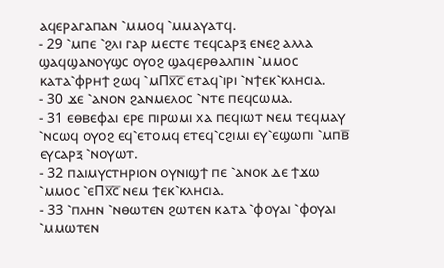ⲁϥⲉⲣⲁⲅⲁⲡⲁⲛ ⳿ⲙⲙⲟϥ ⳿ⲙⲙⲁⲩⲁⲧϥ.
- 29 ⳿ⲙⲡⲉ ⳿ϩⲗⲓ ⲅⲁⲣ ⲙⲉⲥⲧⲉ ⲧⲉϥⲥⲁⲣⲝ ⲉⲛⲉϩ ⲁⲗⲗⲁ ϣⲁϥϣⲁⲛⲟⲩϣⲥ ⲟⲩⲟϩ ϣⲁϥⲉⲣⲑⲁⲗⲡⲓⲛ ⳿ⲙⲙⲟⲥ ⲕⲁⲧⲁ⳿ⲫⲣⲏϯ ϩⲱϥ ⳿ⲙⲠⲭ̅ⲥ̅ ⲉⲧⲁϥ⳿ⲓⲣⲓ ⳿ⲛϯⲉⲕ⳿ⲕⲗⲏⲥⲓⲁ.
- 30 ϫⲉ ⳿ⲁⲛⲟⲛ ϩⲁⲛⲙⲉⲗⲟⲥ ⳿ⲛⲧⲉ ⲡⲉϥⲥⲱⲙⲁ.
- 31 ⲉⲑⲃⲉⲫⲁⲓ ⲉⲣⲉ ⲡⲓⲣⲱⲙⲓ ⲭⲁ ⲡⲉϥⲓⲱⲧ ⲛⲉⲙ ⲧⲉϥⲙⲁⲩ ⳿ⲛⲥⲱϥ ⲟⲩⲟϩ ⲉϥ⳿ⲉⲧⲟⲙϥ ⲉⲧⲉϥ⳿ⲥϩⲓⲙⲓ ⲉⲩ⳿ⲉϣⲱⲡⲓ ⳿ⲙⲡⲃ̅ ⲉⲩⲥⲁⲣⲝ ⳿ⲛⲟⲩⲱⲧ.
- 32 ⲡⲁⲓⲙⲩⲥⲧⲏⲣⲓⲟⲛ ⲟⲩⲛⲓϣϯ ⲡⲉ ⳿ⲁⲛⲟⲕ ⲇⲉ ϯϫⲱ ⳿ⲙⲙⲟⲥ ⳿ⲉⲠⲭ̅ⲥ̅ ⲛⲉⲙ ϯⲉⲕ⳿ⲕⲗⲏⲥⲓⲁ.
- 33 ⳿ⲡⲗⲏⲛ ⳿ⲛⲑⲱⲧⲉⲛ ϩⲱⲧⲉⲛ ⲕⲁⲧⲁ ⳿ⲫⲟⲩⲁⲓ ⳿ⲫⲟⲩⲁⲓ ⳿ⲙⲙⲱⲧⲉⲛ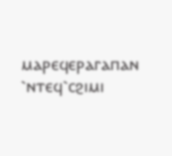ⲙⲁⲣⲉϥⲉⲣⲁⲅⲁⲡⲁⲛ ⳿ⲛⲧⲉϥ⳿ⲥϩⲓⲙⲓ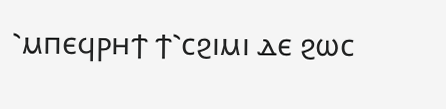⳿ⲙⲡⲉϥⲣⲏϯ ϯ⳿ⲥϩⲓⲙⲓ ⲇⲉ ϩⲱⲥ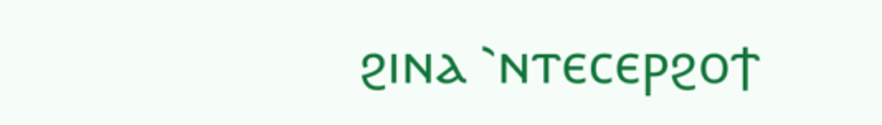ϩⲓⲛⲁ ⳿ⲛⲧⲉⲥⲉⲣϩⲟϯ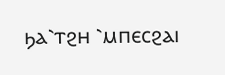ϧⲁ⳿ⲧϩⲏ ⳿ⲙⲡⲉⲥϩⲁⲓ